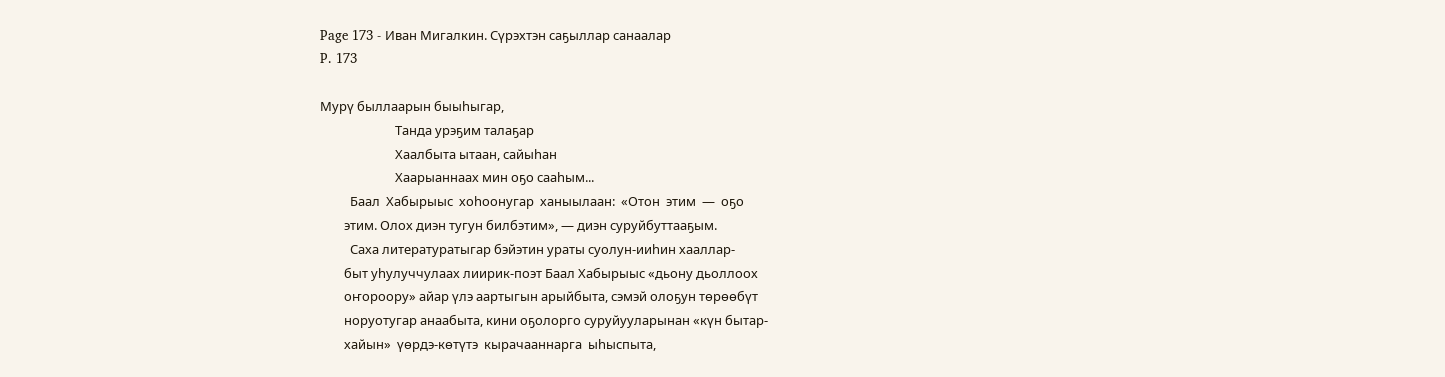Page 173 - Иван Мигалкин. Сүрэхтэн саҕыллар санаалар
P. 173

Мурү быллаарын быыһыгар,
                         Танда урэҕим талаҕар
                         Хаалбыта ытаан, сайыһан
                         Хаарыаннаах мин оҕо сааһым...
          Баал  Хабырыыс  хоһоонугар  ханыылаан:  «Отон  этим  —  оҕо
        этим. Олох диэн тугун билбэтим», — диэн суруйбуттааҕым.
          Саха литературатыгар бэйэтин ураты суолун-ииһин хааллар-
        быт уһулуччулаах лиирик-поэт Баал Хабырыыс «дьону дьоллоох
        оҥороору» айар үлэ аартыгын арыйбыта, сэмэй олоҕун төрөөбүт
        норуотугар анаабыта, кини оҕолорго суруйууларынан «күн бытар-
        хайын»  үөрдэ-көтүтэ  кырачааннарга  ыһыспыта,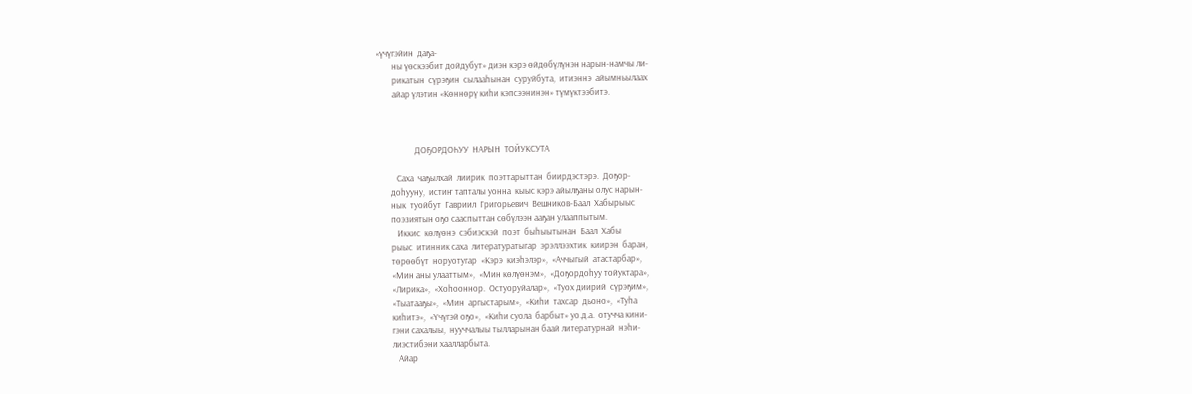«үчүгэйин  даҕа-
        ны үөскээбит дойдубут» диэн кэрэ өйдөбүлүнэн нарын-намчы ли-
        рикатын  сүрэҕин  сылааһынан  суруйбута,  итиэннэ  айымньылаах
        айар үлэтин «Көннөрү киһи кэпсээнинэн» түмүктээбитэ.



                   ДОҔОРДОҺУУ  НАРЫН  ТОЙУКСУТА

          Саха  чаҕылхай  лиирик  поэттарыттан  биирдэстэрэ.  Доҕор-
       доһууну,  истиҥ тапталы уонна  кыыс кэрэ айылҕаны олус нарын-
       нык  туойбут  Гавриил  Григорьевич  Вешников-Баал  Хабырыыс
       поэзиятын оҕо сааспыттан сөбүлээн ааҕан улааппытым.
          Иккис  көлүөнэ  сэбиэскэй  поэт  быһыытынан  Баал  Хабы
       рыыс  итинник саха  литературатыгар  эрэллээхтик  киирэн  баран,
       төрөөбүт  норуотугар  «Кэрэ  киэһэлэр»,  «Аччыгый  атастарбар»,
       «Мин аны улааттым»,  «Мин көлүөнэм»,  «Доҕордоһуу тойуктара»,
       «Лирика»,  «Хоһооннор.  Остуоруйалар»,  «Туох диирий  сүрэҕим»,
       «Тыатааҕы»,  «Мин  аргыстарым»,  «Киһи  тахсар  дьоно»,  «Туһа
       киһитэ»,  «Үчүгэй оҕо»,  «Киһи суола  барбыт» уо.д.а.  отучча кини-
       гэни сахалыы,  нууччалыы тылларынан баай литературнай  нэһи-
       лиэстибэни хаалларбыта.
          Айар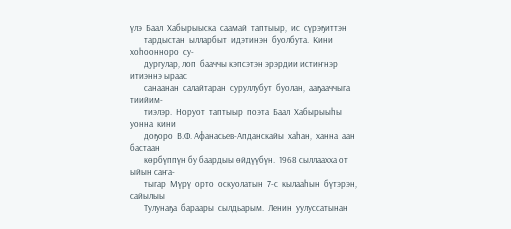үлэ  Баал  Хабырыыска  саамай  таптыыр,  ис  сүрэҕиттэн
       тардыстан  ылларбыт  идэтинэн  буолбута.  Кини  хоһоонноро  су-
       дургулар, лоп  бааччы кэпсэтэн эрэрдии истиҥнэр итиэннэ ыраас
       санаанан  салайтаран  суруллубут  буолан,  ааҕааччыга  тиийим-
       тиэлэр.  Норуот  таптыыр  поэта  Баал  Хабырыыһы  уонна  кини
       доҕоро  В.Ф. Афанасьев-Апданскайы  хаһан,  ханна  аан  бастаан
       көрбүппүн бу баардыы өйдүүбүн.  1968 сыллаахха от ыйын саҥа-
       тыгар  Мүрү  орто  оскуолатын  7-с  кылааһын  бүтэрэн,  сайылыы
       Тулунаҕа  бараары  сылдьарым.  Ленин  уулуссатынан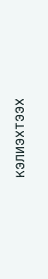кэлиэхтээх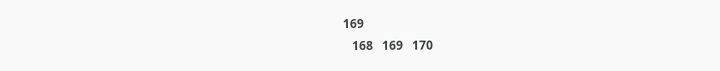169
   168   169   170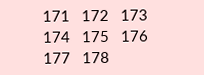171   172   173   174   175   176   177   178